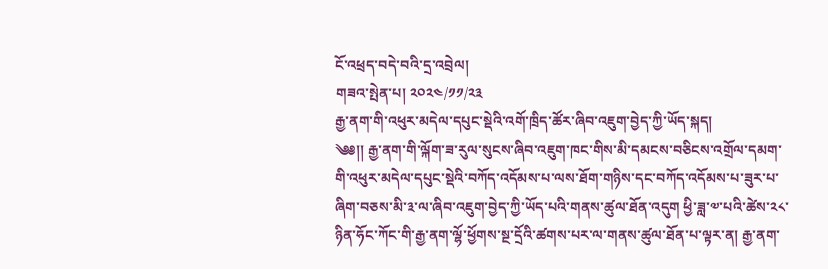ངོ་འཕྲད་བདེ་བའི་དྲ་འབྲེལ།
གཟའ་སྤེན་པ། ༢༠༢༤/༡༡/༢༣
རྒྱ་ནག་གི་འཕུར་མདེལ་དཔུང་སྡེའི་འགོ་ཁྲིད་ཚོར་ཞིབ་འཇུག་བྱེད་ཀྱི་ཡོད་སྐད།
༄༅།། རྒྱ་ནག་གི་ལྐོག་ཟ་རུལ་སུངས་ཞིབ་འཇུག་ཁང་གིས་མི་དམངས་བཅིངས་འགྲོལ་དམག་གི་འཕུར་མདེལ་དཔུང་སྡེའི་བཀོད་འདོམས་པ་ལས་ཐོག་གཉིས་དང་བཀོད་འདོམས་པ་ཟུར་པ་ཞིག་བཅས་མི་༣་ལ་ཞིབ་འཇུག་བྱེད་ཀྱི་ཡོད་པའི་གནས་ཚུལ་ཐོན་འདུག ཕྱི་ཟླ་༧་པའི་ཚེས་༢༨་ཉིན་ཧོང་ཀོང་གི་རྒྱ་ནག་ལྷོ་ཕྱོགས་སྔ་དྲོའི་ཚགས་པར་ལ་གནས་ཚུལ་ཐོན་པ་ལྟར་ན། རྒྱ་ནག་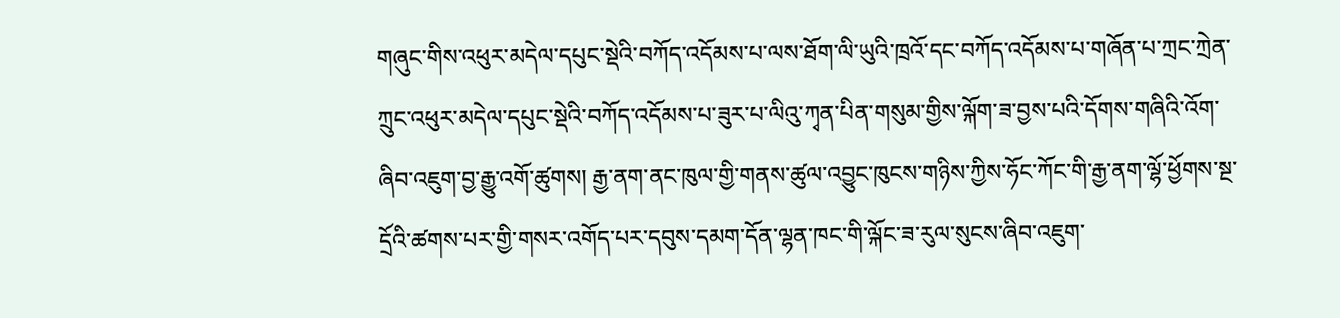གཞུང་གིས་འཕུར་མདེལ་དཔུང་སྡེའི་བཀོད་འདོམས་པ་ལས་ཐོག་ལི་ཡུའི་ཁྲའོ་དང་བཀོད་འདོམས་པ་གཞོན་པ་ཀྲང་ཀྲེན་ཀྲུང་འཕུར་མདེལ་དཔུང་སྡེའི་བཀོད་འདོམས་པ་ཟུར་པ་ལིའུ་ཀྭན་པིན་གསུམ་གྱིས་ལྐོག་ཟ་བྱས་པའི་དོགས་གཞིའི་འོག་ཞིབ་འཇུག་བྱ་རྒྱུ་འགོ་ཚུགས། རྒྱ་ནག་ནང་ཁུལ་གྱི་གནས་ཚུལ་འབྱུང་ཁུངས་གཉིས་ཀྱིས་ཧོང་ཀོང་གི་རྒྱ་ནག་ལྷོ་ཕྱོགས་སྔ་དྲོའི་ཚགས་པར་གྱི་གསར་འགོད་པར་དབུས་དམག་དོན་ལྷན་ཁང་གི་ལྐོང་ཟ་རུལ་སུངས་ཞིབ་འཇུག་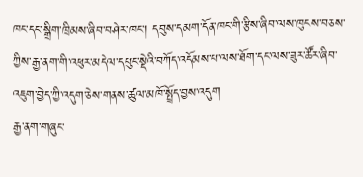ཁང་དང་སྒྲིག་ཁྲིམས་ཞིབ་བཤེར་ཁང་། དབུས་དམག་དོན་ཁང་གི་རྩིས་ཞིབ་ལས་ཁུངས་བཅས་ཀྱིས་རྒྱ་ནག་གི་འཕུར་མདེལ་དཔུང་སྡེའི་བཀོད་འདོམས་པ་ལས་ཐོག་དང་ལས་ཟུར་ཚོར་ཞིབ་འཇུག་བྱེད་ཀྱི་འདུག་ཅེས་གནས་ཚུལ་མཁོ་སྤྲོད་བྱས་འདུག
རྒྱ་ནག་གཞུང་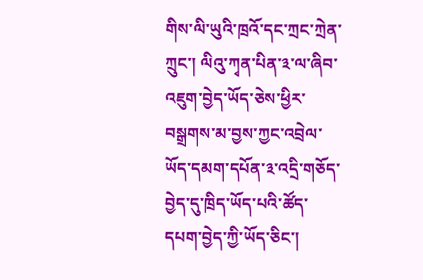གིས་ལི་ཡུའི་ཁྲའོ་དང་ཀྲང་ཀྲེན་ཀྲུང་། ལིའུ་ཀྭན་པིན་༣་ལ་ཞིབ་འཇུག་བྱེད་ཡོད་ཅེས་ཕྱིར་བསྒྲགས་མ་བྱས་ཀྱང་འབྲེལ་ཡོད་དམག་དཔོན་༣་འདྲི་གཅོད་བྱེད་དུ་ཁྲིད་ཡོད་པའི་ཚོད་དཔག་བྱེད་ཀྱི་ཡོད་ཅིང་།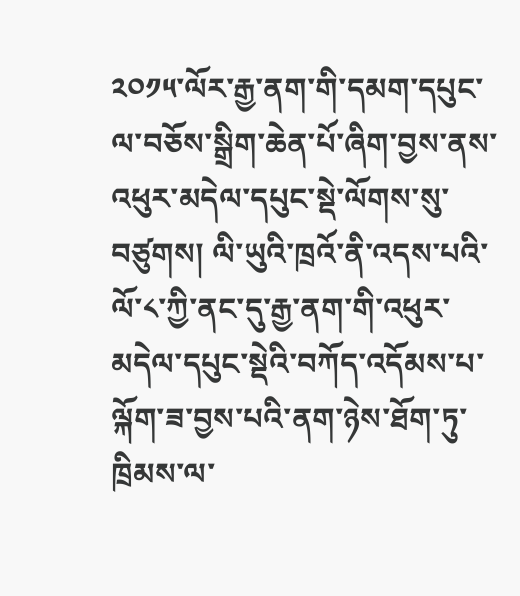༢༠༡༥་ལོར་རྒྱ་ནག་གི་དམག་དཔུང་ལ་བཅོས་སྒྲིག་ཆེན་པོ་ཞིག་བྱས་ནས་འཕུར་མདེལ་དཔུང་སྡེ་ལོགས་སུ་བཙུགས། ལི་ཡུའི་ཁྲའོ་ནི་འདས་པའི་ལོ་༨་ཀྱི་ནང་དུ་རྒྱ་ནག་གི་འཕུར་མདེལ་དཔུང་སྡེའི་བཀོད་འདོམས་པ་ལྐོག་ཟ་བྱས་པའི་ནག་ཉེས་ཐོག་ཏུ་ཁྲིམས་ལ་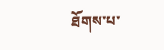ཐོགས་པ་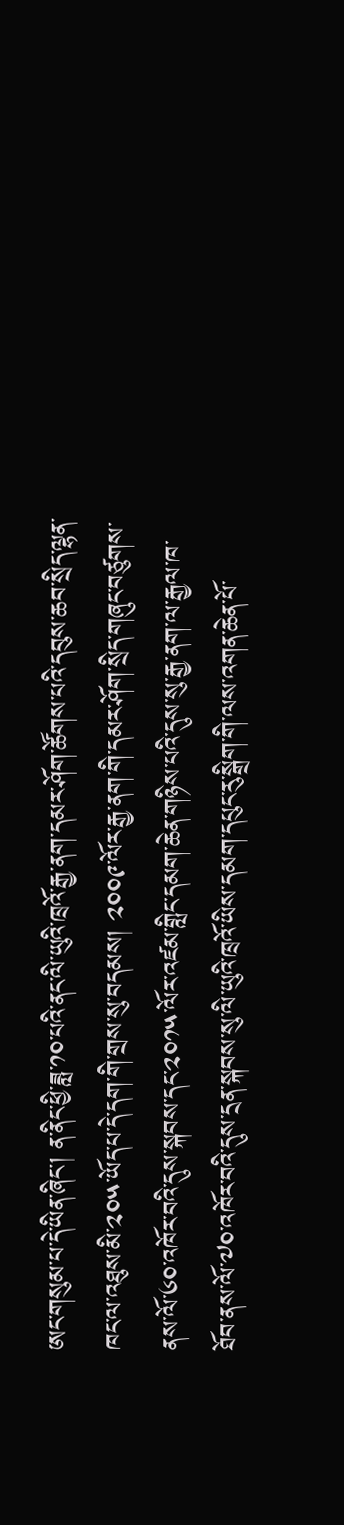ཨང་གསུམ་པ་དེ་ཡིན་ཞིང་། ན་ནིང་ཕྱི་ཟླ་༡༠་པའི་ནང་ལི་ཡུའི་ཁྲའོ་རྒྱ་ནག་དམར་ཤོག་ཚོགས་པའི་དབུས་ཆབ་སྲིད་ལྷན་ཁང་ལ་འཐུས་མི་༢༠༥་ཡོད་པ་དེ་དག་གི་གྲས་སུ་བདམས། ༢༠༠༩་ལོར་རྒྱ་ནག་གི་དམར་ཤོག་སྲིད་གཞུང་བཙུགས་ནས་ལོ་༦༠་འཁོར་བའི་དུས་སྐབས་དང་༢༠༡༥་ལོར་འཛམ་གླིང་དམག་ཆེན་གཉིས་པའི་དུས་སུ་རྒྱ་ནག་ལ་རྒྱལ་ཁ་ཐོབ་ནས་ལོ་༧༠་འཁོར་བའི་དུས་དྲན་སྐབས་སུ་ལི་ཡུའི་ཁྲའོ་ཡིས་དམག་དཔུང་རུ་སྒྲིག་གི་ལས་འགན་ཆེན་པོ་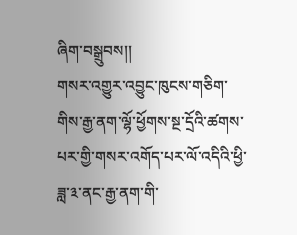ཞིག་བསྒྲུབས།།
གསར་འགྱུར་འབྱུང་ཁུངས་གཅིག་གིས་རྒྱ་ནག་ལྷོ་ཕྱོགས་སྔ་དྲོའི་ཚགས་པར་གྱི་གསར་འགོད་པར་ལོ་འདིའི་ཕྱི་ཟླ་༣་ནང་རྒྱ་ནག་གི་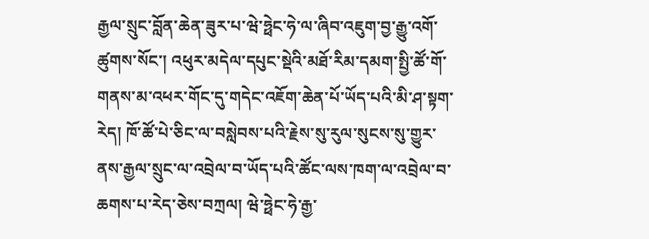རྒྱལ་སྲུང་བློན་ཆེན་ཟུར་པ་ཝེ་ཧྥེང་ཧེ་ལ་ཞིབ་འཇུག་བྱ་རྒྱུ་འགོ་ཚུགས་སོང་། འཕུར་མདེལ་དཔུང་སྡེའི་མཐོ་རིམ་དམག་སྤྱི་ཚོ་གོ་གནས་མ་འཕར་གོང་དུ་གདེང་འཇོག་ཆེན་པོ་ཡོད་པའི་མི་ཤ་སྟག་རེད། ཁོ་ཚོ་པེ་ཅིང་ལ་བསླེབས་པའི་རྗེས་སུ་རུལ་སུངས་སུ་གྱུར་ནས་རྒྱལ་སྲུང་ལ་འབྲེལ་བ་ཡོད་པའི་ཚོང་ལས་ཁག་ལ་འབྲེལ་བ་ཆགས་པ་རེད་ཅེས་བཀྲལ། ཝེ་ཧྥེང་ཧེ་རྒྱ་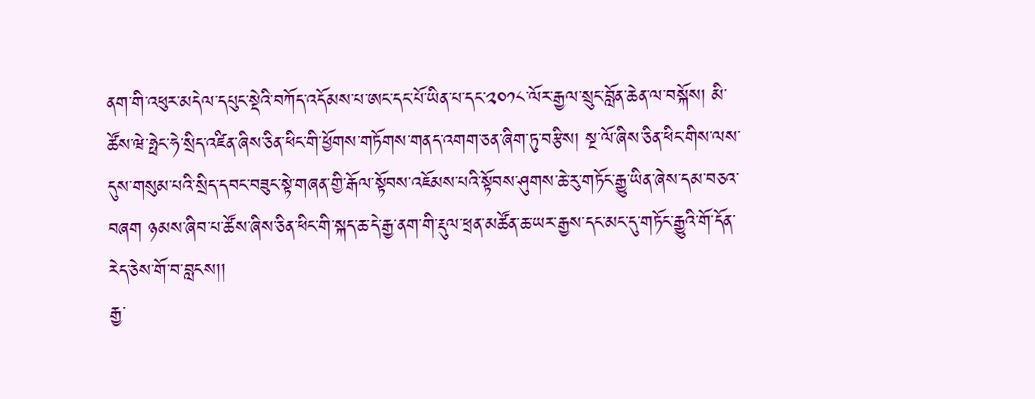ནག་གི་འཕུར་མདེལ་དཔུང་སྡེའི་བཀོད་འདོམས་པ་ཨང་དང་པོ་ཡིན་པ་དང་༢༠༡༨་ལོར་རྒྱལ་སྲུང་བློན་ཆེན་ལ་བསྐོས། མི་ཚོས་ཝེ་ཧྥེང་ཧེ་སྲིད་འཛིན་ཞིས་ཅིན་ཕིང་གི་ཕྱོགས་གཏོགས་གནད་འགག་ཅན་ཞིག་ཏུ་བརྩིས། སྔ་ལོ་ཞིས་ཅིན་ཕིང་གིས་ལས་དུས་གསུམ་པའི་སྲིད་དབང་བཟུང་སྟེ་གཞན་གྱི་རྒོལ་སྟོབས་འཇོམས་པའི་སྟོབས་ཤུགས་ཆེ་རུ་གཏོང་རྒྱུ་ཡིན་ཞེས་དམ་བཅའ་བཞག ཉམས་ཞིབ་པ་ཚོས་ཞིས་ཅིན་ཕིང་གི་སྐད་ཆ་དེ་རྒྱ་ནག་གི་རྡུལ་ཕྲན་མཚོན་ཆ་ཡར་རྒྱས་དང་མང་དུ་གཏོང་རྒྱུའི་གོ་དོན་རེད་ཅེས་གོ་བ་བླངས།།
རྒྱ་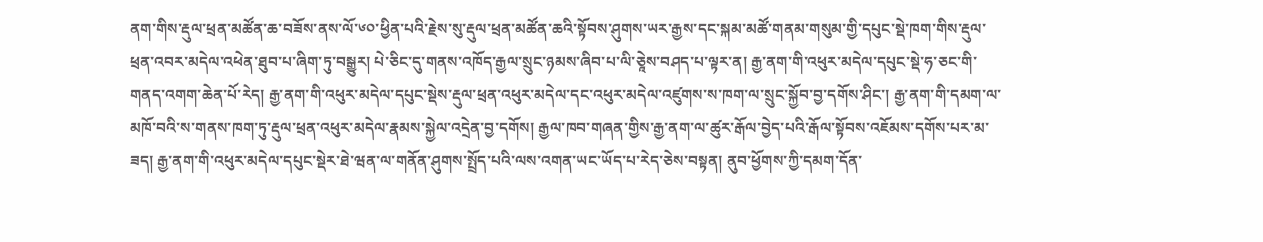ནག་གིས་རྡུལ་ཕྲན་མཚོན་ཆ་བཟོས་ནས་ལོ་༦༠་ཕྱིན་པའི་རྗེས་སུ་རྡུལ་ཕྲན་མཚོན་ཆའི་སྟོབས་ཤུགས་ཡར་རྒྱས་དང་སྐམ་མཚོ་གནམ་གསུམ་གྱི་དཔུང་སྡེ་ཁག་གིས་རྡུལ་ཕྲན་འབར་མདེལ་འཕེན་ཐུབ་པ་ཞིག་ཏུ་བསྒྱུར། པེ་ཅིང་དུ་གནས་འཁོད་རྒྱལ་སྲུང་ཉམས་ཞིབ་པ་ལི་ཅཱེས་བཤད་པ་ལྟར་ན། རྒྱ་ནག་གི་འཕུར་མདེལ་དཔུང་སྡེ་ཧ་ཅང་གི་གནད་འགག་ཆེན་པོ་རེད། རྒྱ་ནག་གི་འཕུར་མདེལ་དཔུང་སྡེས་རྡུལ་ཕྲན་འཕུར་མདེལ་དང་འཕུར་མདེལ་འཛུགས་ས་ཁག་ལ་སྲུང་སྐྱོབ་བྱ་དགོས་ཤིང་། རྒྱ་ནག་གི་དམག་ལ་མཁོ་བའི་ས་གནས་ཁག་ཏུ་རྡུལ་ཕྲན་འཕུར་མདེལ་རྣམས་སྐྱེལ་འདྲེན་བྱ་དགོས། རྒྱལ་ཁབ་གཞན་གྱིས་རྒྱ་ནག་ལ་ཚུར་རྒོལ་བྱེད་པའི་རྒོལ་སྟོབས་འཇོམས་དགོས་པར་མ་ཟད། རྒྱ་ནག་གི་འཕུར་མདེལ་དཔུང་སྡེར་ཐེ་ཝན་ལ་གནོན་ཤུགས་སྤྲོད་པའི་ལས་འགན་ཡང་ཡོད་པ་རེད་ཅེས་བསྟན། ནུབ་ཕྱོགས་ཀྱི་དམག་དོན་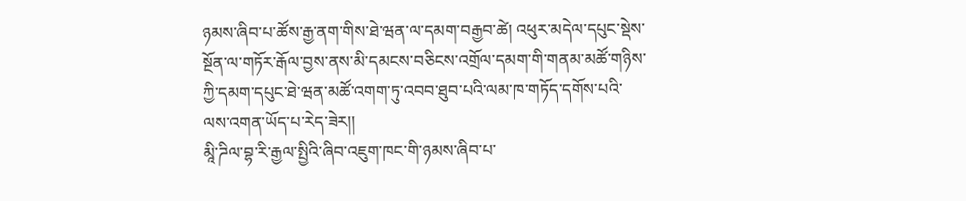ཉམས་ཞིབ་པ་ཚོས་རྒྱ་ནག་གིས་ཐེ་ཝན་ལ་དམག་བརྒྱབ་ཚེ། འཕུར་མདེལ་དཔུང་སྡེས་སྔོན་ལ་གཏོར་རྒོལ་བྱས་ནས་མི་དམངས་བཅིངས་འགྲོལ་དམག་གི་གནམ་མཚོ་གཉིས་ཀྱི་དམག་དཔུང་ཐེ་ཝན་མཚོ་འགག་ཏུ་འབབ་ཐུབ་པའི་ལམ་ཁ་གཏོད་དགོས་པའི་ལས་འགན་ཡོད་པ་རེད་ཟེར།།
མཱི་ཌིལ་བྷ་རི་རྒྱལ་སྤྱིའི་ཞིབ་འཇུག་ཁང་གི་ཉམས་ཞིབ་པ་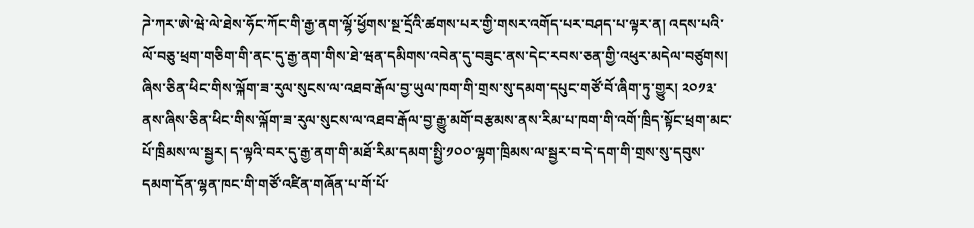ཌེ་ཀར་ཨེ་ཝེ་ལེ་ཐེས་ཧོང་ཀོང་གི་རྒྱ་ནག་ལྷོ་ཕྱོགས་སྔ་དྲོའི་ཚགས་པར་གྱི་གསར་འགོད་པར་བཤད་པ་ལྟར་ན། འདས་པའི་ལོ་བཅུ་ཕྲག་གཅིག་གི་ནང་དུ་རྒྱ་ནག་གིས་ཐེ་ཝན་དམིགས་འབེན་དུ་བཟུང་ནས་དེང་རབས་ཅན་གྱི་འཕུར་མདེལ་བཙུགས། ཞིས་ཅིན་ཕིང་གིས་ལྐོག་ཟ་རུལ་སུངས་ལ་འཐབ་རྒོལ་བྱ་ཡུལ་ཁག་གི་གྲས་སུ་དམག་དཔུང་གཙོ་བོ་ཞིག་ཏུ་གྱུར། ༢༠༡༣་ནས་ཞིས་ཅིན་ཕིང་གིས་ལྐོག་ཟ་རུལ་སུངས་ལ་འཐབ་རྒོལ་བྱ་རྒྱུ་མགོ་བརྩམས་ནས་རིམ་པ་ཁག་གི་འགོ་ཁྲིད་སྟོང་ཕྲག་མང་པོ་ཁྲིམས་ལ་སྦྱར། ད་ལྟའི་བར་དུ་རྒྱ་ནག་གི་མཐོ་རིམ་དམག་སྤྱི་༡༠༠་ལྷག་ཁྲིམས་ལ་སྦྱར་བ་དེ་དག་གི་གྲས་སུ་དབུས་དམག་དོན་ལྷན་ཁང་གི་གཙོ་འཛིན་གཞོན་པ་གོ་པོ་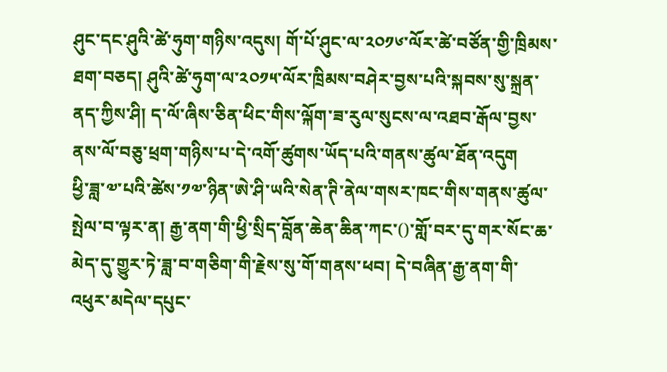ཤུང་དང་ཤུའི་ཚེ་ཧུག་གཉིས་འདུས། གོ་པོ་ཤུང་ལ་༢༠༡༦་ལོར་ཚེ་བཙོན་གྱི་ཁྲིམས་ཐག་བཅད། ཤུའི་ཚེ་ཧུག་ལ་༢༠༡༥་ལོར་ཁྲིམས་བཤེར་བྱས་པའི་སྐབས་སུ་སྐྲན་ནད་ཀྱིས་ཤི། ད་ལོ་ཞིས་ཅིན་ཕིང་གིས་ལྐོག་ཟ་རུལ་སུངས་ལ་འཐབ་རྒོལ་བྱས་ནས་ལོ་བཅུ་ཕྲག་གཉིས་པ་དེ་འགོ་ཚུགས་ཡོད་པའི་གནས་ཚུལ་ཐོན་འདུག
ཕྱི་ཟླ་༧་པའི་ཚེས་༡༧་ཉིན་ཨེ་ཤི་ཡའི་སེན་ཊི་ནེལ་གསར་ཁང་གིས་གནས་ཚུལ་སྤེལ་བ་ལྟར་ན། རྒྱ་ནག་གི་ཕྱི་སྲིད་བློན་ཆེན་ཆིན་ཀང་()་གློ་བར་དུ་གར་སོང་ཆ་མེད་དུ་གྱུར་ཏེ་ཟླ་བ་གཅིག་གི་རྗེས་སུ་གོ་གནས་ཕབ། དེ་བཞིན་རྒྱ་ནག་གི་འཕུར་མདེལ་དཔུང་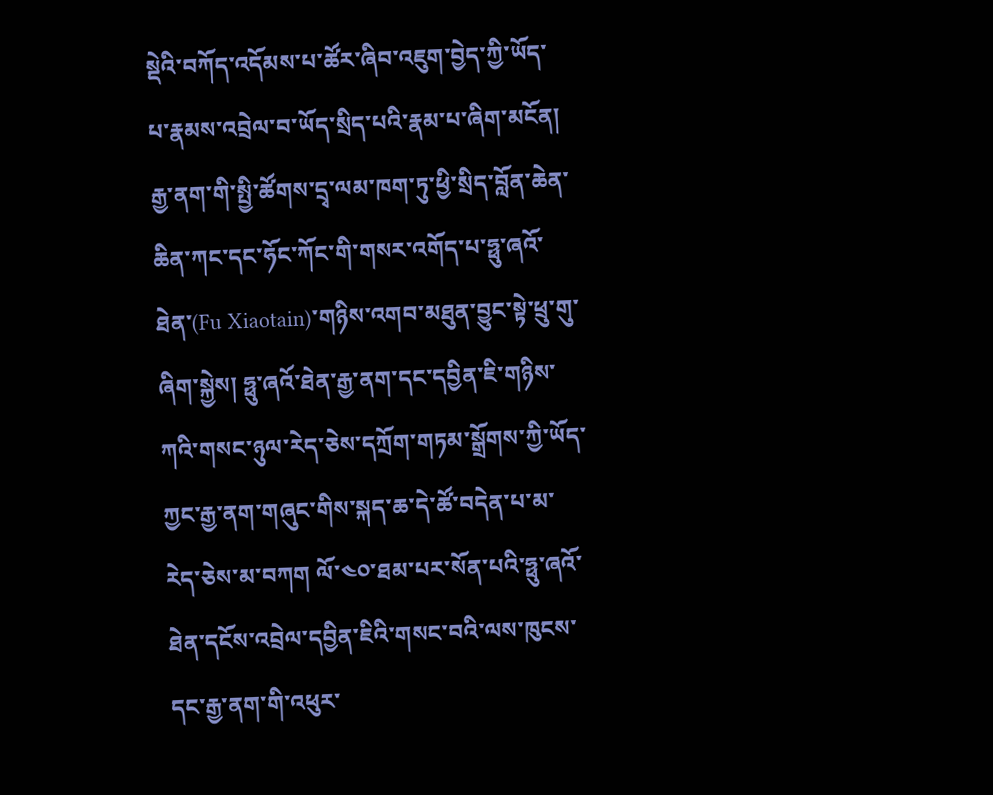སྡེའི་བཀོད་འདོམས་པ་ཚོར་ཞིབ་འཇུག་བྱེད་ཀྱི་ཡོད་པ་རྣམས་འབྲེལ་བ་ཡོད་སྲིད་པའི་རྣམ་པ་ཞིག་མངོན། རྒྱ་ནག་གི་སྤྱི་ཚོགས་དྲྭ་ལམ་ཁག་ཏུ་ཕྱི་སྲིད་བློན་ཆེན་ཆིན་ཀང་དང་ཧོང་ཀོང་གི་གསར་འགོད་པ་ཧྥུ་ཞའོ་ཐེན་(Fu Xiaotain)་གཉིས་འགབ་མཐུན་བྱུང་སྟེ་ཕྲུ་གུ་ཞིག་སྐྱེས། ཧྥུ་ཞའོ་ཐེན་རྒྱ་ནག་དང་དབྱིན་ཇི་གཉིས་ཀའི་གསང་ཉུལ་རེད་ཅེས་དཀྲོག་གཏམ་སྒྲོགས་ཀྱི་ཡོད་ཀྱང་རྒྱ་ནག་གཞུང་གིས་སྐད་ཆ་དེ་ཚོ་བདེན་པ་མ་རེད་ཅེས་མ་བཀག ལོ་༤༠་ཐམ་པར་སོན་པའི་ཧྥུ་ཞའོ་ཐེན་དངོས་འབྲེལ་དབྱིན་ཇིའི་གསང་བའི་ལས་ཁུངས་དང་རྒྱ་ནག་གི་འཕུར་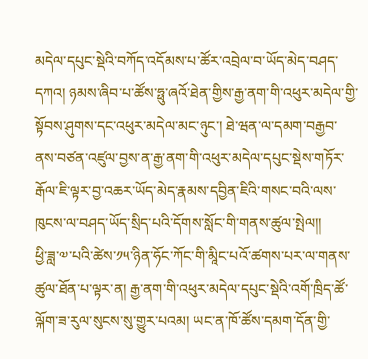མདེལ་དཔུང་སྡེའི་བཀོད་འདོམས་པ་ཚོར་འབྲེལ་བ་ཡོད་མེད་བཤད་དཀའ། ཉམས་ཞིབ་པ་ཚོས་ཧྥུ་ཞའོ་ཐེན་གྱིས་རྒྱ་ནག་གི་འཕུར་མདེལ་གྱི་སྟོབས་ཤུགས་དང་འཕུར་མདེལ་མང་ཉུང་། ཐེ་ཝན་ལ་དམག་བརྒྱབ་ནས་བཙན་འཛུལ་བྱས་ན་རྒྱ་ནག་གི་འཕུར་མདེལ་དཔུང་སྡེས་གཏོར་རྒོལ་ཇི་ལྟར་བྱ་འཆར་ཡོད་མེད་རྣམས་དབྱིན་ཇིའི་གསང་བའི་ལས་ཁུངས་ལ་བཤད་ཡོད་སྲིད་པའི་དོགས་སློང་གི་གནས་ཚུལ་སྤེལ།།
ཕྱི་ཟླ་༧་པའི་ཚེས་༡༥་ཉིན་ཧོང་ཀོང་གི་མཱིང་པའོ་ཚགས་པར་ལ་གནས་ཚུལ་ཐོན་པ་ལྟར་ན། རྒྱ་ནག་གི་འཕུར་མདེལ་དཔུང་སྡེའི་འགོ་ཁྲིད་ཚོ་ལྐོག་ཟ་རུལ་སུངས་སུ་གྱུར་པའམ། ཡང་ན་ཁོ་ཚོས་དམག་དོན་གྱི་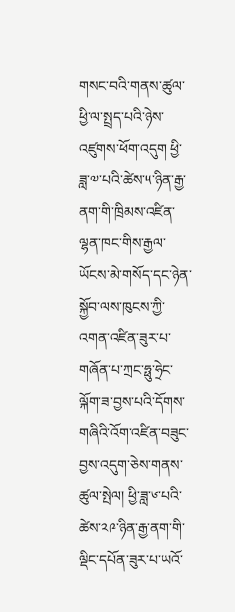གསང་བའི་གནས་ཚུལ་ཕྱི་ལ་སྤྲད་པའི་ཉེས་འཛུགས་ཕོག་འདུག ཕྱི་ཟླ་༧་པའི་ཚེས་༥་ཉིན་རྒྱ་ནག་གི་ཁྲིམས་འཛིན་ལྷན་ཁང་གིས་རྒྱལ་ཡོངས་མེ་གསོད་དང་ཉེན་སྐྱོབ་ལས་ཁུངས་ཀྱི་འགན་འཛིན་ཟུར་པ་གཞོན་པ་ཀྲང་ཧྥུ་ཧྲེང་ལྐོག་ཟ་བྱས་པའི་དོགས་གཞིའི་འོག་འཛིན་བཟུང་བྱས་འདུག་ཅེས་གནས་ཚུལ་སྤེལ། ཕྱི་ཟླ་༦་པའི་ཚེས་༢༩་ཉིན་རྒྱ་ནག་གི་ལྡིང་དཔོན་ཟུར་པ་ཡའོ་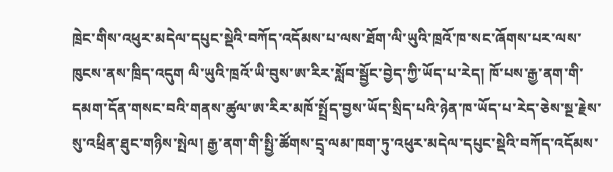ཁྲེང་གིས་འཕུར་མདེལ་དཔུང་སྡེའི་བཀོད་འདོམས་པ་ལས་ཐོག་ལི་ཡུའི་ཁྲའོ་ཁ་སང་ཞོགས་པར་ལས་ཁུངས་ནས་ཁྲིད་འདུག ལི་ཡུའི་ཁྲའོ་ཡི་བུས་ཨ་རིར་སློབ་སྦྱོང་བྱེད་ཀྱི་ཡོད་པ་རེད། ཁོ་པས་རྒྱ་ནག་གི་དམག་དོན་གསང་བའི་གནས་ཚུལ་ཨ་རིར་མཁོ་སྤྲོད་བྱས་ཡོད་སྲིད་པའི་ཉེན་ཁ་ཡོད་པ་རེད་ཅེས་སྔ་རྗེས་སུ་འཕྲིན་ཐུང་གཉིས་སྤེལ། རྒྱ་ནག་གི་སྤྱི་ཚོགས་དྲྭ་ལམ་ཁག་ཏུ་འཕུར་མདེལ་དཔུང་སྡེའི་བཀོད་འདོམས་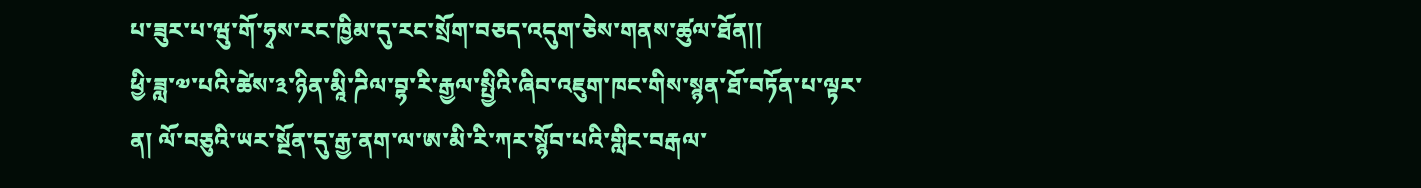པ་ཟུར་པ་ཝུ་གོ་ཧྭས་རང་ཁྱིམ་དུ་རང་སྲོག་བཅད་འདུག་ཅེས་གནས་ཚུལ་ཐོན།།
ཕྱི་ཟླ་༧་པའི་ཚེས་༣་ཉིན་མཱི་ཌིལ་བྷ་རི་རྒྱལ་སྤྱིའི་ཞིབ་འཇུག་ཁང་གིས་སྙན་ཐོ་བཏོན་པ་ལྟར་ན། ལོ་བཅུའི་ཡར་སྔོན་དུ་རྒྱ་ནག་ལ་ཨ་མི་རི་ཀར་སྙོབ་པའི་གླིང་བརྒལ་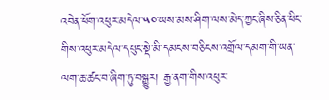འབེན་ཕོག་འཕུར་མདེལ་༥༠་ཡས་མས་ཤིག་ལས་མེད་ཀྱང་ཞིས་ཅིན་ཕིང་གིས་འཕུར་མདེལ་དཔུང་སྡེ་མི་དམངས་བཅིངས་འགྲོལ་དམག་གི་ཡན་ལག་ཆ་ཚང་བ་ཞིག་ཏུ་བསྒྱུར། རྒྱ་ནག་གིས་འཕུར་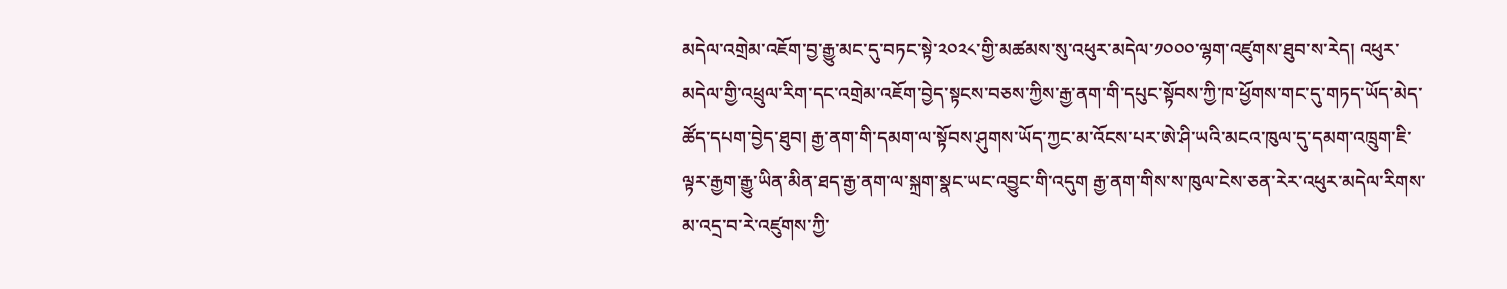མདེལ་འགྲེམ་འཇོག་བྱ་རྒྱུ་མང་དུ་བཏང་སྟེ་༢༠༢༨་གྱི་མཚམས་སུ་འཕུར་མདེལ་༡༠༠༠་ལྷག་འཛུགས་ཐུབ་ས་རེད། འཕུར་མདེལ་གྱི་འཕྲུལ་རིག་དང་འགྲེམ་འཇོག་བྱེད་སྟངས་བཅས་ཀྱིས་རྒྱ་ནག་གི་དཔུང་སྟོབས་ཀྱི་ཁ་ཕྱོགས་གང་དུ་གཏད་ཡོད་མེད་ཚོད་དཔག་བྱེད་ཐུབ། རྒྱ་ནག་གི་དམག་ལ་སྟོབས་ཤུགས་ཡོད་ཀྱང་མ་འོངས་པར་ཨེ་ཤི་ཡའི་མངའ་ཁུལ་དུ་དམག་འཁྲུག་ཇི་ལྟར་རྒྱག་རྒྱུ་ཡིན་མིན་ཐད་རྒྱ་ནག་ལ་སྐྲག་སྣང་ཡང་འབྱུང་གི་འདུག རྒྱ་ནག་གིས་ས་ཁུལ་ངེས་ཅན་རེར་འཕུར་མདེལ་རིགས་མ་འདྲ་བ་རེ་འཛུགས་ཀྱི་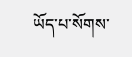ཡོད་པ་སོགས་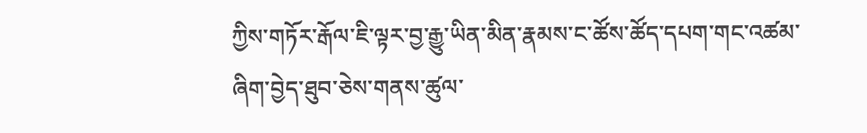ཀྱིས་གཏོར་རྒོལ་ཇི་ལྟར་བྱ་རྒྱུ་ཡིན་མིན་རྣམས་ང་ཚོས་ཚོད་དཔག་གང་འཚམ་ཞིག་བྱེད་ཐུབ་ཅེས་གནས་ཚུལ་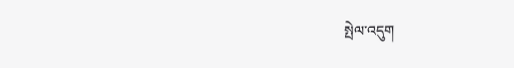སྤེལ་འདུག